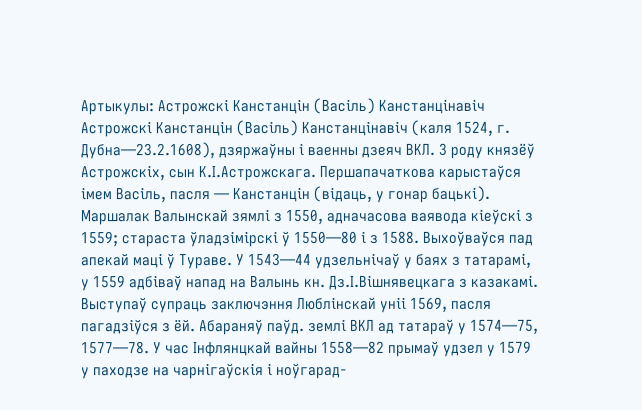Артыкулы: Астрожскі Канстанцін (Васіль) Канстанцінавіч
Астрожскі Канстанцін (Васіль) Канстанцінавіч (каля 1524, г. Дубна—23.2.1608), дзяржаўны і ваенны дзеяч ВКЛ. З роду князёў Астрожскіх, сын К.І.Астрожскага. Першапачаткова карыстаўся імем Васіль, пасля — Канстанцін (відаць, у гонар бацькі). Маршалак Валынскай зямлі з 1550, адначасова ваявода кіеўскі з 1559; стараста ўладзімірскі ў 1550—80 і з 1588. Выхоўваўся пад апекай маці ў Тураве. У 1543—44 удзельнічаў у баях з татарамі, у 1559 адбіваў напад на Валынь кн. Дз.І.Вішнявецкага з казакамі. Выступаў супраць заключэння Люблінскай уніі 1569, пасля пагадзіўся з ёй. Абараняў паўд. землі ВКЛ ад татараў у 1574—75, 1577—78. У час Інфлянцкай вайны 1558—82 прымаў удзел у 1579 у паходзе на чарнігаўскія і ноўгарад-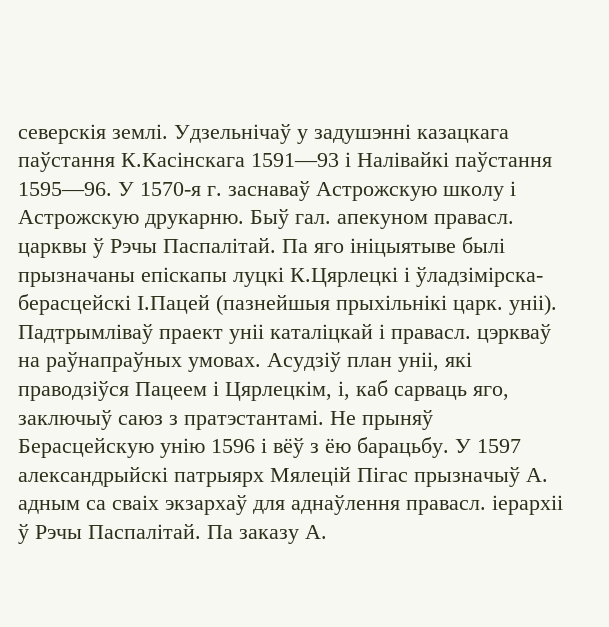северскія землі. Удзельнічаў у задушэнні казацкага паўстання К.Касінскага 1591—93 і Налівайкі паўстання 1595—96. У 1570-я г. заснаваў Астрожскую школу і Астрожскую друкарню. Быў гал. апекуном правасл. царквы ў Рэчы Паспалітай. Па яго ініцыятыве былі прызначаны епіскапы луцкі К.Цярлецкі і ўладзімірска-берасцейскі І.Пацей (пазнейшыя прыхільнікі царк. уніі). Падтрымліваў праект уніі каталіцкай і правасл. цэркваў на раўнапраўных умовах. Асудзіў план уніі, які праводзіўся Пацеем і Цярлецкім, і, каб сарваць яго, заключыў саюз з пратэстантамі. Не прыняў Берасцейскую унію 1596 і вёў з ёю барацьбу. У 1597 александрыйскі патрыярх Мялецій Пігас прызначыў А. адным са сваіх экзархаў для аднаўлення правасл. іерархіі ў Рэчы Паспалітай. Па заказу А.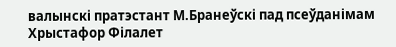валынскі пратэстант М.Бранеўскі пад псеўданімам Хрыстафор Філалет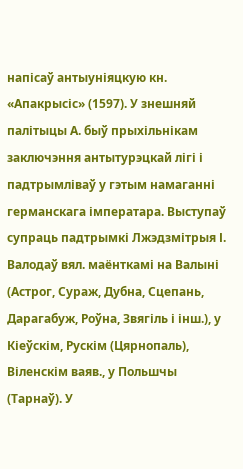напісаў антыуніяцкую кн. «Апакрысіс» (1597). У знешняй палітыцы А. быў прыхільнікам заключэння антытурэцкай лігі і падтрымліваў у гэтым намаганні германскага імператара. Выступаў супраць падтрымкі Лжэдзмітрыя І. Валодаў вял. маёнткамі на Валыні (Астрог, Сураж, Дубна, Сцепань, Дарагабуж, Роўна, Звягіль і інш.), у Кіеўскім, Рускім (Цярнопаль), Віленскім ваяв., у Польшчы (Тарнаў). У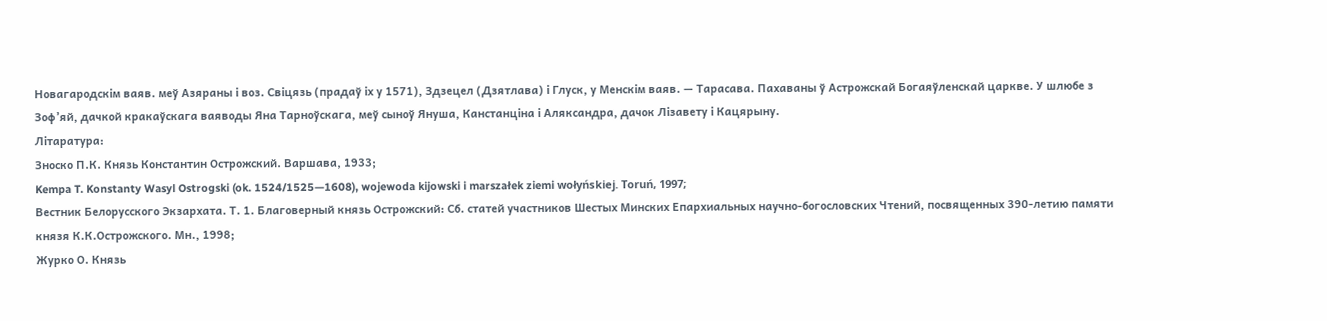Новагародскім ваяв. меў Азяраны і воз. Свіцязь (прадаў іх у 1571), Здзецел (Дзятлава) і Глуск, у Менскім ваяв. — Тарасава. Пахаваны ў Астрожскай Богаяўленскай царкве. У шлюбе з Зоф’яй, дачкой кракаўскага ваяводы Яна Тарноўскага, меў сыноў Януша, Канстанціна і Аляксандра, дачок Лізавету і Кацярыну.
Літаратура:
Зноско П.К. Князь Константин Острожский. Варшава, 1933;
Kempa T. Konstanty Wasyl Ostrogski (ok. 1524/1525—1608), wojewoda kijowski i marszałek ziemi wołyńskiej. Toruń, 1997;
Вестник Белорусского Экзархата. Т. 1. Благоверный князь Острожский: Сб. статей участников Шестых Минских Епархиальных научно-богословских Чтений, посвященных 390-летию памяти князя К.К.Острожского. Мн., 1998;
Журко О. Князь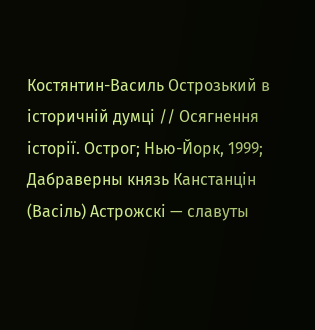Костянтин-Василь Острозький в історичній думці // Осягнення історії. Острог; Нью-Йорк, 1999;
Дабраверны князь Канстанцін (Васіль) Астрожскі — славуты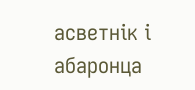асветнік і абаронца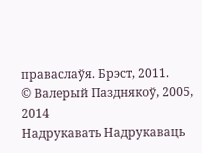праваслаўя. Брэст, 2011.
© Валерый Пазднякоў, 2005, 2014
Надрукавать Надрукаваць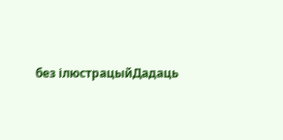без ілюстрацыйДадаць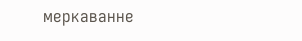меркаванне